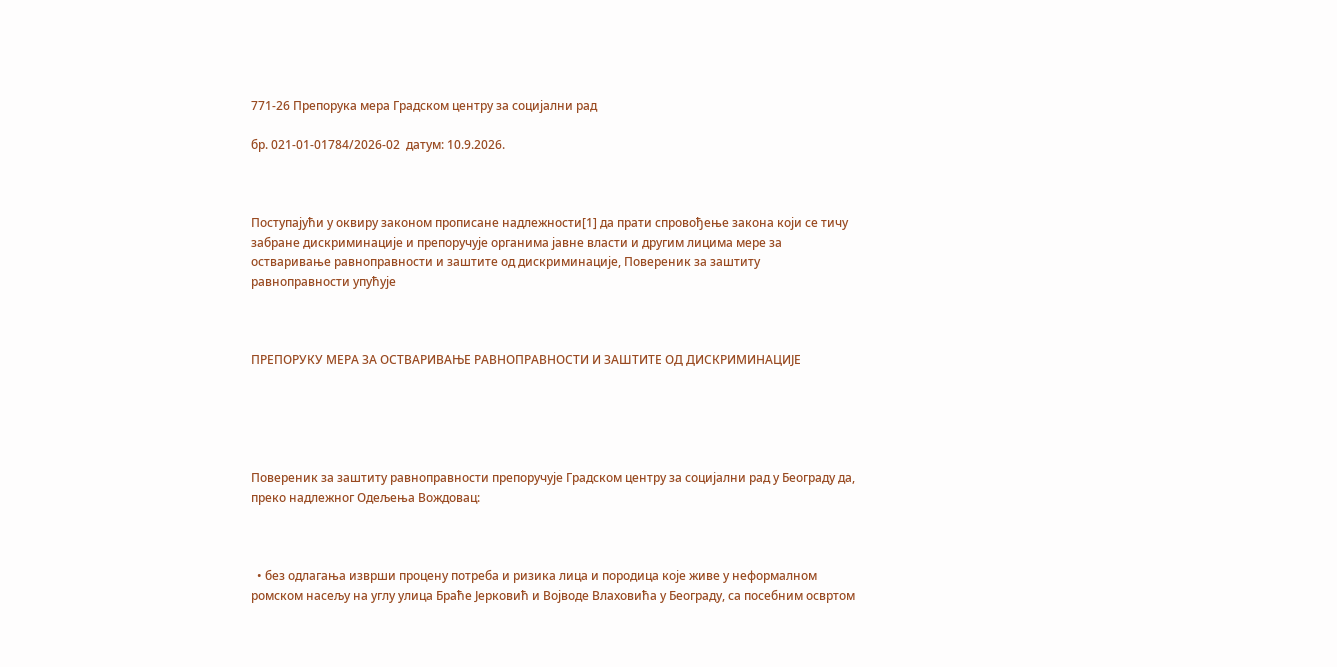771-26 Препорука мера Градском центру за социјални рад

бр. 021-01-01784/2026-02  датум: 10.9.2026.



Поступајући у оквиру законом прописане надлежности[1] да прати спровођење закона који се тичу забране дискриминације и препоручује органима јавне власти и другим лицима мере за остваривање равноправности и заштите од дискриминације, Повереник за заштиту равноправности упућује



ПРЕПОРУКУ МЕРА ЗА ОСТВАРИВАЊЕ РАВНОПРАВНОСТИ И ЗАШТИТЕ ОД ДИСКРИМИНАЦИЈЕ





Повереник за заштиту равноправности препоручује Градском центру за социјални рад у Београду да, преко надлежног Одељења Вождовац:



  • без одлагања изврши процену потреба и ризика лица и породица које живе у неформалном ромском насељу на углу улица Браће Јерковић и Војводе Влаховића у Београду, са посебним освртом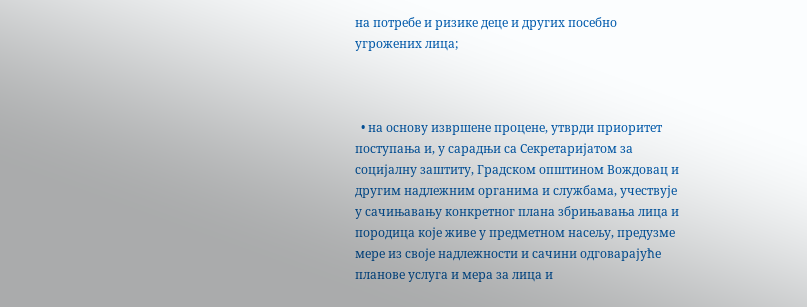на потребе и ризике деце и других посебно угрожених лица;



  • на основу извршене процене, утврди приоритет поступања и, у сарадњи са Секретаријатом за социјалну заштиту, Градском општином Вождовац и другим надлежним органима и службама, учествује у сачињавању конкретног плана збрињавања лица и породица које живе у предметном насељу, предузме мере из своје надлежности и сачини одговарајуће планове услуга и мера за лица и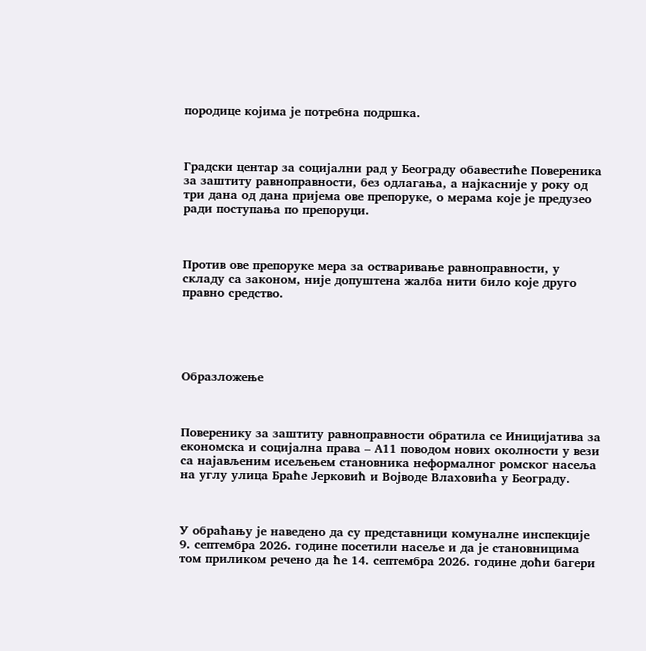породице којима је потребна подршка.



Градски центар за социјални рад у Београду обавестиће Повереника за заштиту равноправности, без одлагања, а најкасније у року од три дана од дана пријема ове препоруке, о мерама које је предузео ради поступања по препоруци.



Против ове препоруке мера за остваривање равноправности, у складу са законом, није допуштена жалба нити било које друго правно средство.





Образложење



Поверенику за заштиту равноправности обратила се Иницијатива за економска и социјална права – А11 поводом нових околности у вези са најављеним исељењем становника неформалног ромског насеља на углу улица Браће Јерковић и Војводе Влаховића у Београду.



У обраћању је наведено да су представници комуналне инспекције 9. септембра 2026. године посетили насеље и да је становницима том приликом речено да ће 14. септембра 2026. године доћи багери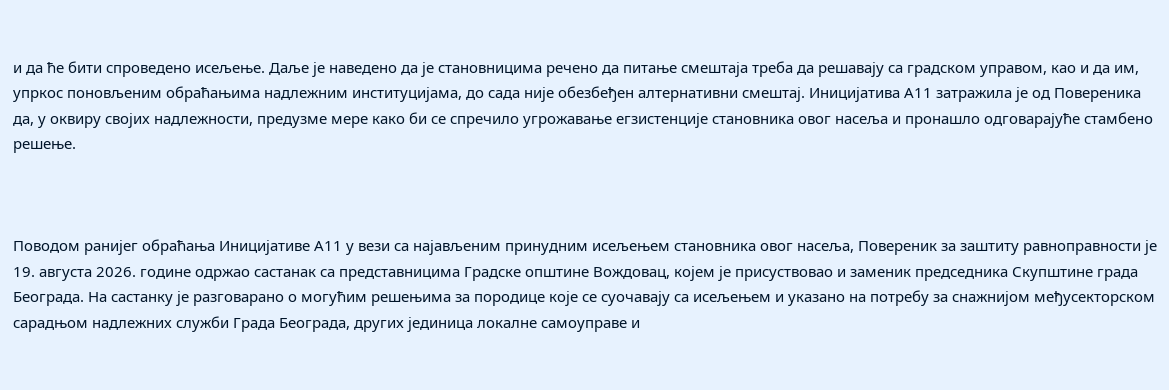и да ће бити спроведено исељење. Даље је наведено да је становницима речено да питање смештаја треба да решавају са градском управом, као и да им, упркос поновљеним обраћањима надлежним институцијама, до сада није обезбеђен алтернативни смештај. Иницијатива А11 затражила је од Повереника да, у оквиру својих надлежности, предузме мере како би се спречило угрожавање егзистенције становника овог насеља и пронашло одговарајуће стамбено решење.



Поводом ранијег обраћања Иницијативе А11 у вези са најављеним принудним исељењем становника овог насеља, Повереник за заштиту равноправности је 19. августа 2026. године одржао састанак са представницима Градске општине Вождовац, којем је присуствовао и заменик председника Скупштине града Београда. На састанку је разговарано о могућим решењима за породице које се суочавају са исељењем и указано на потребу за снажнијом међусекторском сарадњом надлежних служби Града Београда, других јединица локалне самоуправе и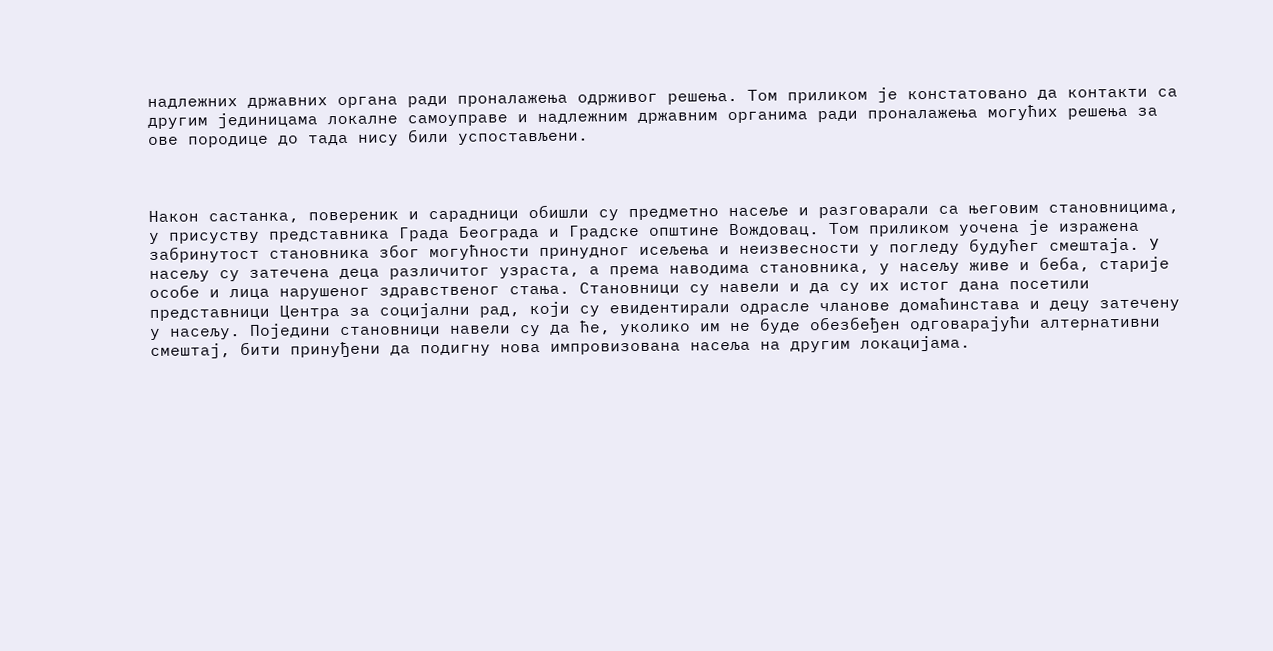надлежних државних органа ради проналажења одрживог решења. Том приликом је констатовано да контакти са другим јединицама локалне самоуправе и надлежним државним органима ради проналажења могућих решења за ове породице до тада нису били успостављени.



Након састанка, повереник и сарадници обишли су предметно насеље и разговарали са његовим становницима, у присуству представника Града Београда и Градске општине Вождовац. Том приликом уочена је изражена забринутост становника због могућности принудног исељења и неизвесности у погледу будућег смештаја. У насељу су затечена деца различитог узраста, а према наводима становника, у насељу живе и беба, старије особе и лица нарушеног здравственог стања. Становници су навели и да су их истог дана посетили представници Центра за социјални рад, који су евидентирали одрасле чланове домаћинстава и децу затечену у насељу. Поједини становници навели су да ће, уколико им не буде обезбеђен одговарајући алтернативни смештај, бити принуђени да подигну нова импровизована насеља на другим локацијама.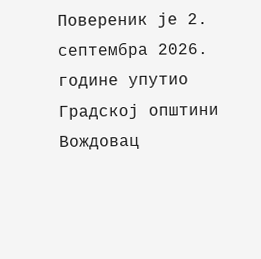Повереник је 2. септембра 2026. године упутио Градској општини Вождовац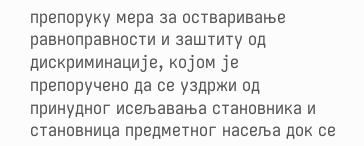препоруку мера за остваривање равноправности и заштиту од дискриминације, којом је препоручено да се уздржи од принудног исељавања становника и становница предметног насеља док се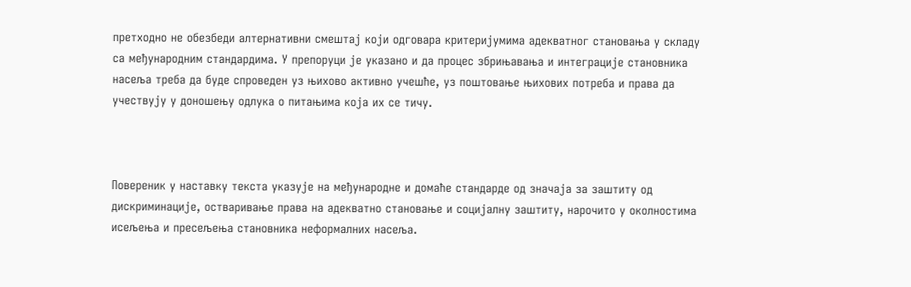претходно не обезбеди алтернативни смештај који одговара критеријумима адекватног становања у складу са међународним стандардима. У препоруци је указано и да процес збрињавања и интеграције становника насеља треба да буде спроведен уз њихово активно учешће, уз поштовање њихових потреба и права да учествују у доношењу одлука о питањима која их се тичу.



Повереник у наставку текста указује на међународне и домаће стандарде од значаја за заштиту од дискриминације, остваривање права на адекватно становање и социјалну заштиту, нарочито у околностима исељења и пресељења становника неформалних насеља.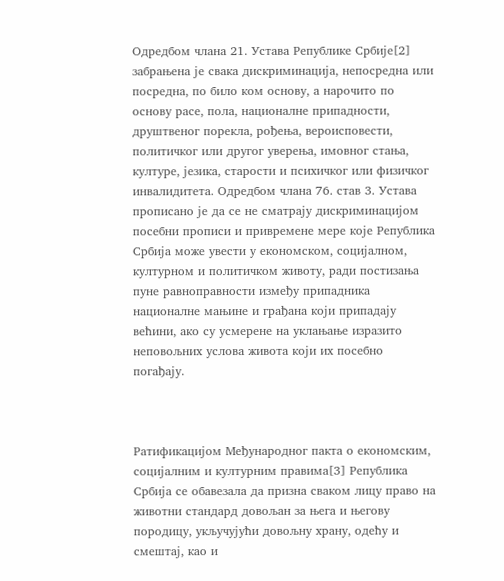Одредбом члана 21. Устава Републике Србије[2] забрањена је свака дискриминација, непосредна или посредна, по било ком основу, а нарочито по основу расе, пола, националне припадности, друштвеног порекла, рођења, вероисповести, политичког или другог уверења, имовног стања, културе, језика, старости и психичког или физичког инвалидитета. Одредбом члана 76. став 3. Устава прописано је да се не сматрају дискриминацијом посебни прописи и привремене мере које Република Србија може увести у економском, социјалном, културном и политичком животу, ради постизања пуне равноправности између припадника националне мањине и грађана који припадају већини, ако су усмерене на уклањање изразито неповољних услова живота који их посебно погађају.



Ратификацијом Међународног пакта о економским, социјалним и културним правима[3] Република Србија се обавезала да призна сваком лицу право на животни стандард довољан за њега и његову породицу, укључујући довољну храну, одећу и смештај, као и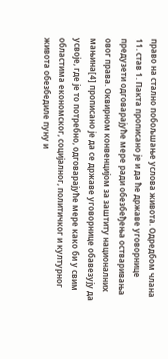право на стално побољшање услова живота. Одредбом члана 11. став 1. Пакта прописано је и да ће државе уговорнице предузети одговарајуће мере ради обезбеђења остваривања овог права. Оквирном конвенцијом за заштиту националних мањина[4] прописано је да се државе уговорнице обавезују да усвоје, где је то потребно, одговарајуће мере како би у свим областима економског, социјалног, политичког и културног живота обезбедиле пуну и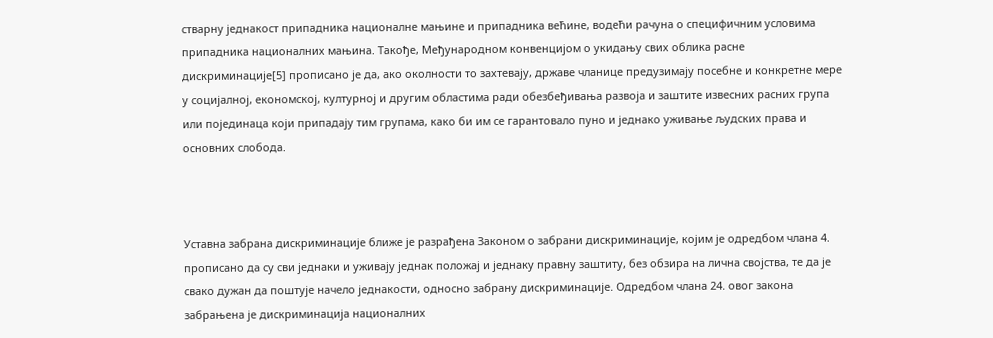стварну једнакост припадника националне мањине и припадника већине, водећи рачуна о специфичним условима припадника националних мањина. Такође, Међународном конвенцијом о укидању свих облика расне дискриминације[5] прописано је да, ако околности то захтевају, државе чланице предузимају посебне и конкретне мере у социјалној, економској, културној и другим областима ради обезбеђивања развоја и заштите извесних расних група или појединаца који припадају тим групама, како би им се гарантовало пуно и једнако уживање људских права и основних слобода.



Уставна забрана дискриминације ближе је разрађена Законом о забрани дискриминације, којим је одредбом члана 4. прописано да су сви једнаки и уживају једнак положај и једнаку правну заштиту, без обзира на лична својства, те да је свако дужан да поштује начело једнакости, односно забрану дискриминације. Одредбом члана 24. овог закона забрањена је дискриминација националних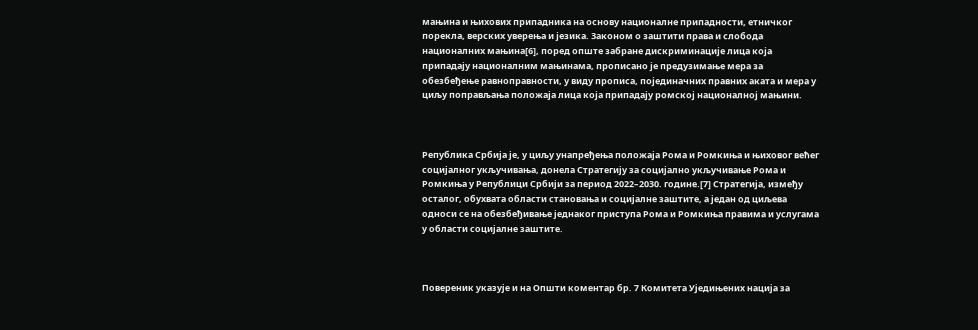мањина и њихових припадника на основу националне припадности, етничког порекла, верских уверења и језика. Законом о заштити права и слобода националних мањина[6], поред опште забране дискриминације лица која припадају националним мањинама, прописано је предузимање мера за обезбеђење равноправности, у виду прописа, појединачних правних аката и мера у циљу поправљања положаја лица која припадају ромској националној мањини.



Република Србија је, у циљу унапређења положаја Рома и Ромкиња и њиховог већег социјалног укључивања, донела Стратегију за социјално укључивање Рома и Ромкиња у Републици Србији за период 2022–2030. године.[7] Стратегија, између осталог, обухвата области становања и социјалне заштите, а један од циљева односи се на обезбеђивање једнаког приступа Рома и Ромкиња правима и услугама у области социјалне заштите.



Повереник указује и на Општи коментар бр. 7 Комитета Уједињених нација за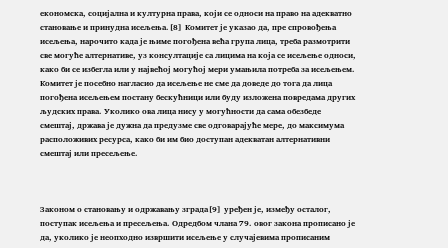економска, социјална и културна права, који се односи на право на адекватно становање и принудна исељења.[8] Комитет је указао да, пре спровођења исељења, нарочито када је њиме погођена већа група лица, треба размотрити све могуће алтернативе, уз консултације са лицима на која се исељење односи, како би се избегла или у највећој могућој мери умањила потреба за исељењем. Комитет је посебно нагласио да исељење не сме да доведе до тога да лица погођена исељењем постану бескућници или буду изложена повредама других људских права. Уколико ова лица нису у могућности да сама обезбеде смештај, држава је дужна да предузме све одговарајуће мере, до максимума расположивих ресурса, како би им био доступан адекватан алтернативни смештај или пресељење.



Законом о становању и одржавању зграда[9] уређен је, између осталог, поступак исељења и пресељења. Одредбом члана 79. овог закона прописано је да, уколико је неопходно извршити исељење у случајевима прописаним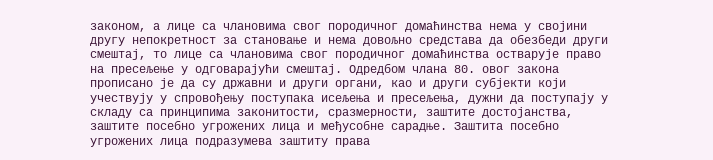законом, а лице са члановима свог породичног домаћинства нема у својини другу непокретност за становање и нема довољно средстава да обезбеди други смештај, то лице са члановима свог породичног домаћинства остварује право на пресељење у одговарајући смештај. Одредбом члана 80. овог закона прописано је да су државни и други органи, као и други субјекти који учествују у спровођењу поступака исељења и пресељења, дужни да поступају у складу са принципима законитости, сразмерности, заштите достојанства, заштите посебно угрожених лица и међусобне сарадње. Заштита посебно угрожених лица подразумева заштиту права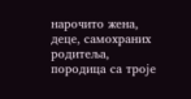нарочито жена, деце, самохраних родитеља, породица са троје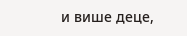и више деце,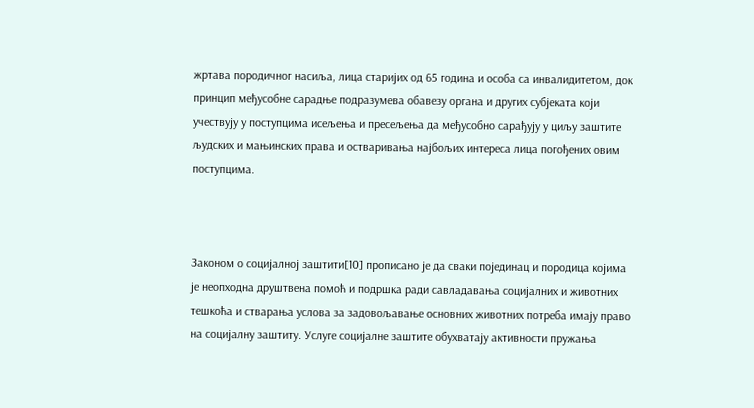жртава породичног насиља, лица старијих од 65 година и особа са инвалидитетом, док принцип међусобне сарадње подразумева обавезу органа и других субјеката који учествују у поступцима исељења и пресељења да међусобно сарађују у циљу заштите људских и мањинских права и остваривања најбољих интереса лица погођених овим поступцима.



Законом о социјалној заштити[10] прописано је да сваки појединац и породица којима је неопходна друштвена помоћ и подршка ради савладавања социјалних и животних тешкоћа и стварања услова за задовољавање основних животних потреба имају право на социјалну заштиту. Услуге социјалне заштите обухватају активности пружања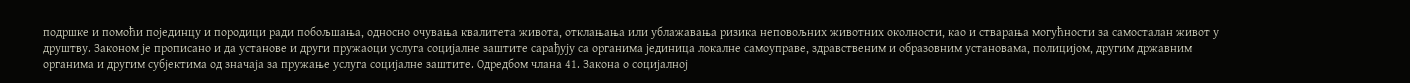подршке и помоћи појединцу и породици ради побољшања, односно очувања квалитета живота, отклањања или ублажавања ризика неповољних животних околности, као и стварања могућности за самосталан живот у друштву. Законом је прописано и да установе и други пружаоци услуга социјалне заштите сарађују са органима јединица локалне самоуправе, здравственим и образовним установама, полицијом, другим државним органима и другим субјектима од значаја за пружање услуга социјалне заштите. Одредбом члана 41. Закона о социјалној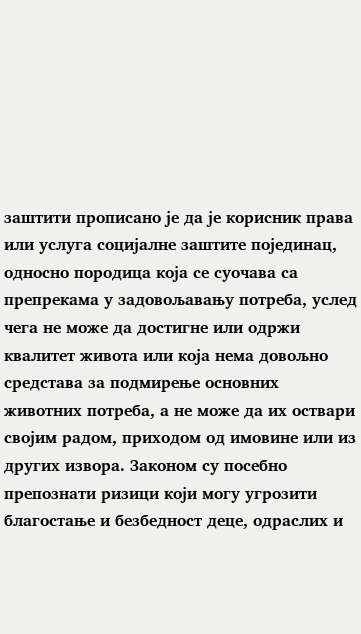заштити прописано је да је корисник права или услуга социјалне заштите појединац, односно породица која се суочава са препрекама у задовољавању потреба, услед чега не може да достигне или одржи квалитет живота или која нема довољно средстава за подмирење основних животних потреба, а не може да их оствари својим радом, приходом од имовине или из других извора. Законом су посебно препознати ризици који могу угрозити благостање и безбедност деце, одраслих и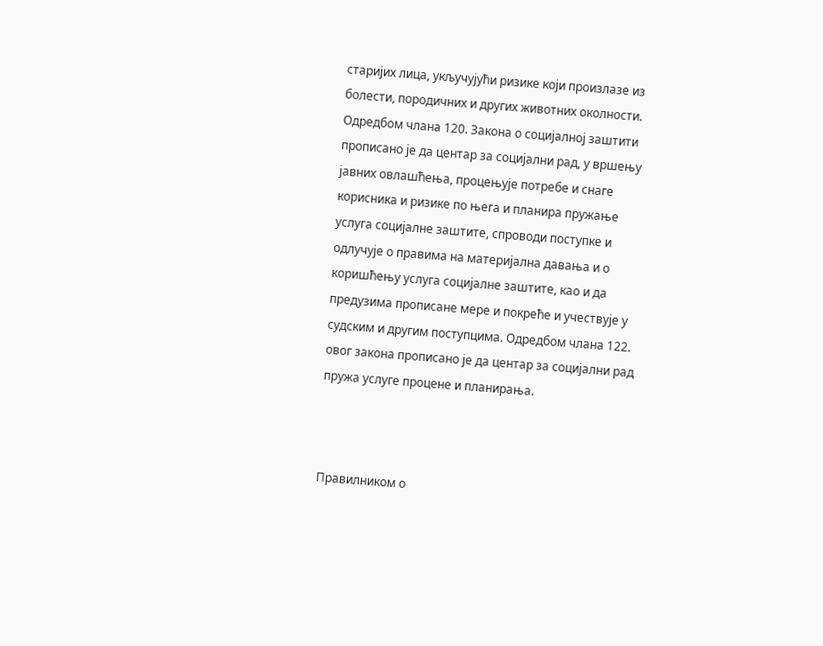старијих лица, укључујући ризике који произлазе из болести, породичних и других животних околности. Одредбом члана 120. Закона о социјалној заштити прописано је да центар за социјални рад, у вршењу јавних овлашћења, процењује потребе и снаге корисника и ризике по њега и планира пружање услуга социјалне заштите, спроводи поступке и одлучује о правима на материјална давања и о коришћењу услуга социјалне заштите, као и да предузима прописане мере и покреће и учествује у судским и другим поступцима. Одредбом члана 122. овог закона прописано је да центар за социјални рад пружа услуге процене и планирања.



Правилником о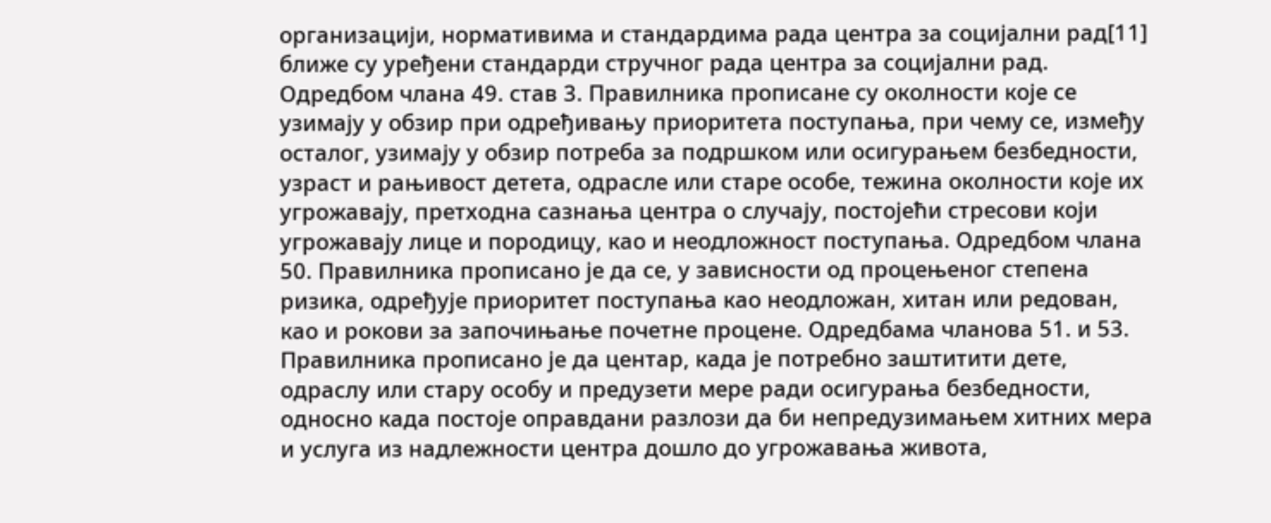организацији, нормативима и стандардима рада центра за социјални рад[11] ближе су уређени стандарди стручног рада центра за социјални рад. Одредбом члана 49. став 3. Правилника прописане су околности које се узимају у обзир при одређивању приоритета поступања, при чему се, између осталог, узимају у обзир потреба за подршком или осигурањем безбедности, узраст и рањивост детета, одрасле или старе особе, тежина околности које их угрожавају, претходна сазнања центра о случају, постојећи стресови који угрожавају лице и породицу, као и неодложност поступања. Одредбом члана 50. Правилника прописано је да се, у зависности од процењеног степена ризика, одређује приоритет поступања као неодложан, хитан или редован, као и рокови за започињање почетне процене. Одредбама чланова 51. и 53. Правилника прописано је да центар, када је потребно заштитити дете, одраслу или стару особу и предузети мере ради осигурања безбедности, односно када постоје оправдани разлози да би непредузимањем хитних мера и услуга из надлежности центра дошло до угрожавања живота,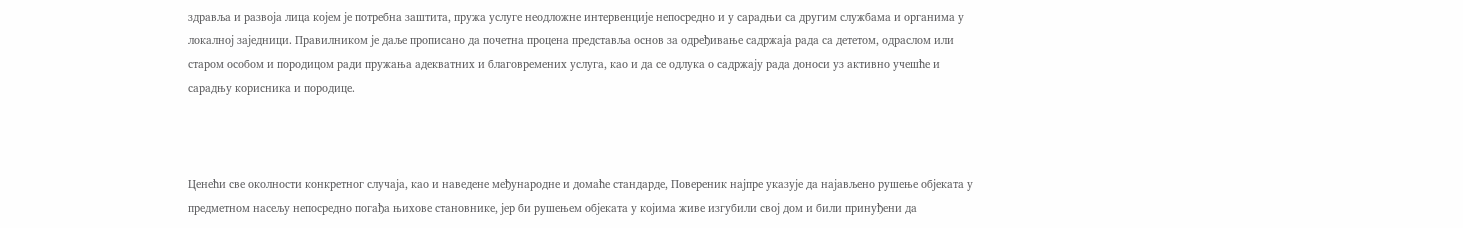здравља и развоја лица којем је потребна заштита, пружа услуге неодложне интервенције непосредно и у сарадњи са другим службама и органима у локалној заједници. Правилником је даље прописано да почетна процена представља основ за одређивање садржаја рада са дететом, одраслом или старом особом и породицом ради пружања адекватних и благовремених услуга, као и да се одлука о садржају рада доноси уз активно учешће и сарадњу корисника и породице.



Ценећи све околности конкретног случаја, као и наведене међународне и домаће стандарде, Повереник најпре указује да најављено рушење објеката у предметном насељу непосредно погађа њихове становнике, јер би рушењем објеката у којима живе изгубили свој дом и били принуђени да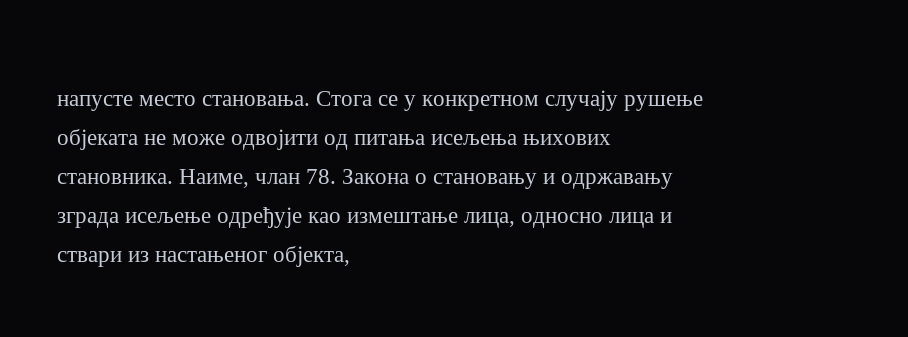напусте место становања. Стога се у конкретном случају рушење објеката не може одвојити од питања исељења њихових становника. Наиме, члан 78. Закона о становању и одржавању зграда исељење одређује као измештање лица, односно лица и ствари из настањеног објекта,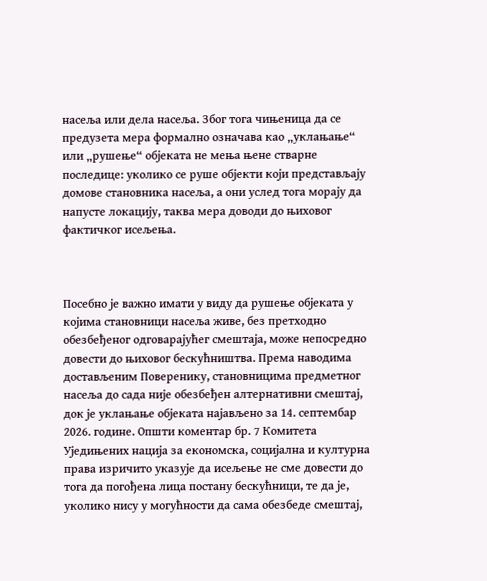насеља или дела насеља. Због тога чињеница да се предузета мера формално означава као „уклањање“ или „рушење“ објеката не мења њене стварне последице: уколико се руше објекти који представљају домове становника насеља, а они услед тога морају да напусте локацију, таква мера доводи до њиховог фактичког исељења.



Посебно је важно имати у виду да рушење објеката у којима становници насеља живе, без претходно обезбеђеног одговарајућег смештаја, може непосредно довести до њиховог бескућништва. Према наводима достављеним Поверенику, становницима предметног насеља до сада није обезбеђен алтернативни смештај, док је уклањање објеката најављено за 14. септембар 2026. године. Општи коментар бр. 7 Комитета Уједињених нација за економска, социјална и културна права изричито указује да исељење не сме довести до тога да погођена лица постану бескућници, те да је, уколико нису у могућности да сама обезбеде смештај,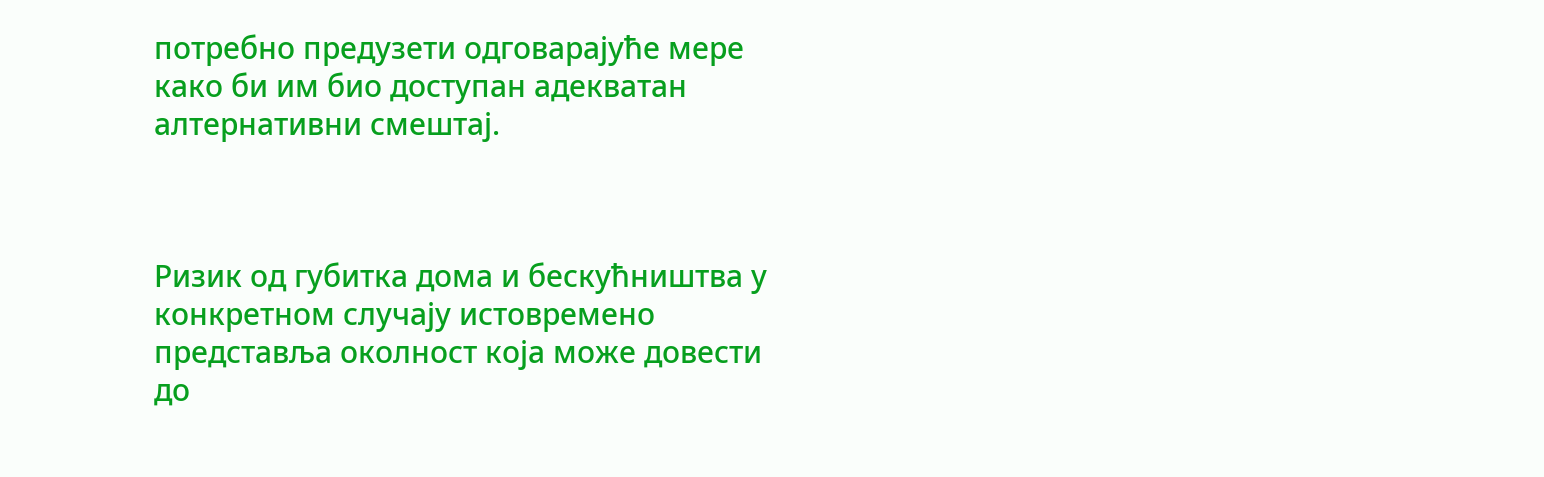потребно предузети одговарајуће мере како би им био доступан адекватан алтернативни смештај.



Ризик од губитка дома и бескућништва у конкретном случају истовремено представља околност која може довести до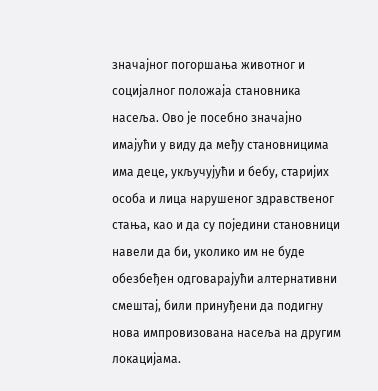значајног погоршања животног и социјалног положаја становника насеља. Ово је посебно значајно имајући у виду да међу становницима има деце, укључујући и бебу, старијих особа и лица нарушеног здравственог стања, као и да су поједини становници навели да би, уколико им не буде обезбеђен одговарајући алтернативни смештај, били принуђени да подигну нова импровизована насеља на другим локацијама.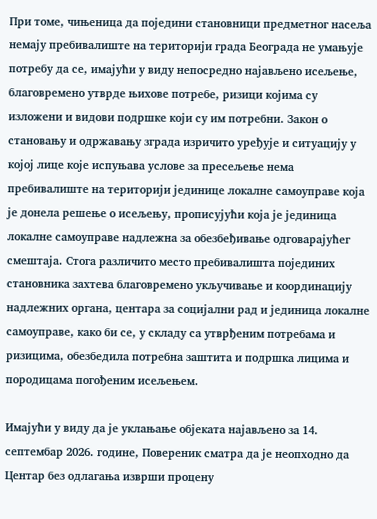При томе, чињеница да поједини становници предметног насеља немају пребивалиште на територији града Београда не умањује потребу да се, имајући у виду непосредно најављено исељење, благовремено утврде њихове потребе, ризици којима су изложени и видови подршке који су им потребни. Закон о становању и одржавању зграда изричито уређује и ситуацију у којој лице које испуњава услове за пресељење нема пребивалиште на територији јединице локалне самоуправе која је донела решење о исељењу, прописујући која је јединица локалне самоуправе надлежна за обезбеђивање одговарајућег смештаја. Стога различито место пребивалишта појединих становника захтева благовремено укључивање и координацију надлежних органа, центара за социјални рад и јединица локалне самоуправе, како би се, у складу са утврђеним потребама и ризицима, обезбедила потребна заштита и подршка лицима и породицама погођеним исељењем.

Имајући у виду да је уклањање објеката најављено за 14. септембар 2026. године, Повереник сматра да је неопходно да Центар без одлагања изврши процену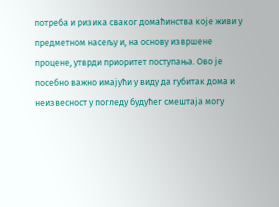потреба и ризика сваког домаћинства које живи у предметном насељу и, на основу извршене процене, утврди приоритет поступања. Ово је посебно важно имајући у виду да губитак дома и неизвесност у погледу будућег смештаја могу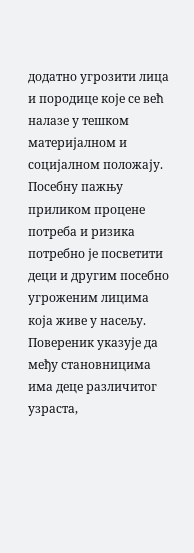додатно угрозити лица и породице које се већ налазе у тешком материјалном и социјалном положају. Посебну пажњу приликом процене потреба и ризика потребно је посветити деци и другим посебно угроженим лицима која живе у насељу. Повереник указује да међу становницима има деце различитог узраста,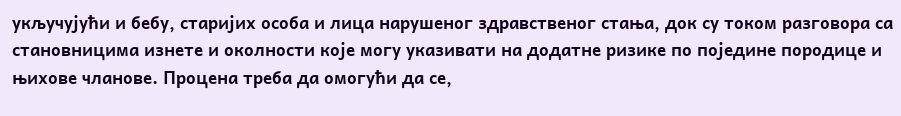укључујући и бебу, старијих особа и лица нарушеног здравственог стања, док су током разговора са становницима изнете и околности које могу указивати на додатне ризике по поједине породице и њихове чланове. Процена треба да омогући да се,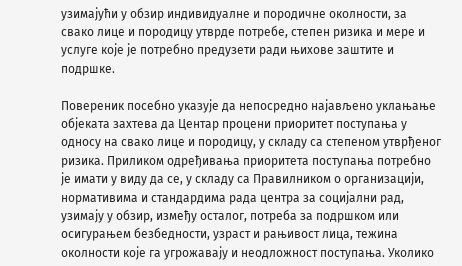узимајући у обзир индивидуалне и породичне околности, за свако лице и породицу утврде потребе, степен ризика и мере и услуге које је потребно предузети ради њихове заштите и подршке.

Повереник посебно указује да непосредно најављено уклањање објеката захтева да Центар процени приоритет поступања у односу на свако лице и породицу, у складу са степеном утврђеног ризика. Приликом одређивања приоритета поступања потребно је имати у виду да се, у складу са Правилником о организацији, нормативима и стандардима рада центра за социјални рад, узимају у обзир, између осталог, потреба за подршком или осигурањем безбедности, узраст и рањивост лица, тежина околности које га угрожавају и неодложност поступања. Уколико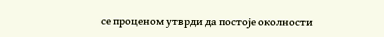се проценом утврди да постоје околности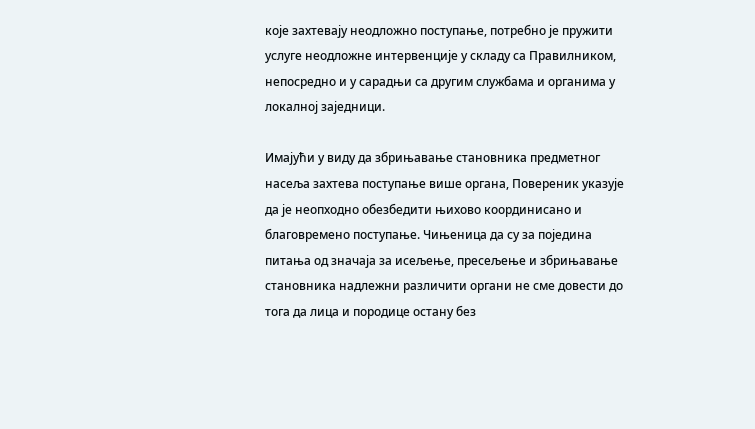које захтевају неодложно поступање, потребно је пружити услуге неодложне интервенције у складу са Правилником, непосредно и у сарадњи са другим службама и органима у локалној заједници.

Имајући у виду да збрињавање становника предметног насеља захтева поступање више органа, Повереник указује да је неопходно обезбедити њихово координисано и благовремено поступање. Чињеница да су за поједина питања од значаја за исељење, пресељење и збрињавање становника надлежни различити органи не сме довести до тога да лица и породице остану без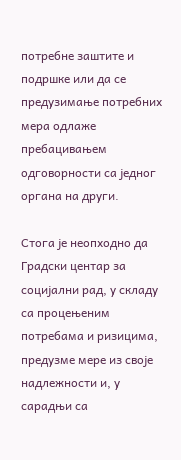потребне заштите и подршке или да се предузимање потребних мера одлаже пребацивањем одговорности са једног органа на други.

Стога је неопходно да Градски центар за социјални рад, у складу са процењеним потребама и ризицима, предузме мере из своје надлежности и, у сарадњи са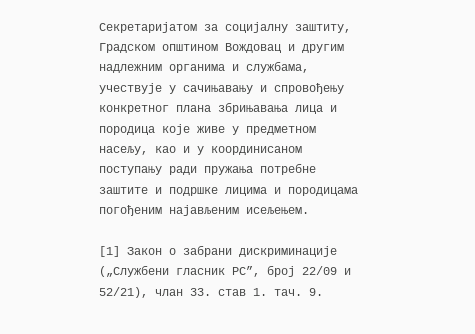Секретаријатом за социјалну заштиту, Градском општином Вождовац и другим надлежним органима и службама, учествује у сачињавању и спровођењу конкретног плана збрињавања лица и породица које живе у предметном насељу, као и у координисаном поступању ради пружања потребне заштите и подршке лицима и породицама погођеним најављеним исељењем.

[1] Закон о забрани дискриминације („Службени гласник РС”, број 22/09 и 52/21), члан 33. став 1. тaч. 9.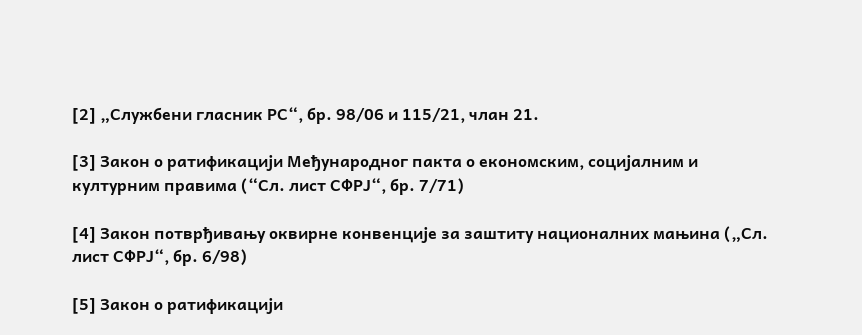[2] „Службени гласник РС“, бр. 98/06 и 115/21, члан 21.

[3] Закон о ратификацији Међународног пакта о економским, социјалним и културним правима (“Сл. лист СФРЈ“, бр. 7/71)

[4] Закон потврђивању оквирне конвенције за заштиту националних мањина („Сл. лист СФРЈ“, бр. 6/98)

[5] Закон о ратификацији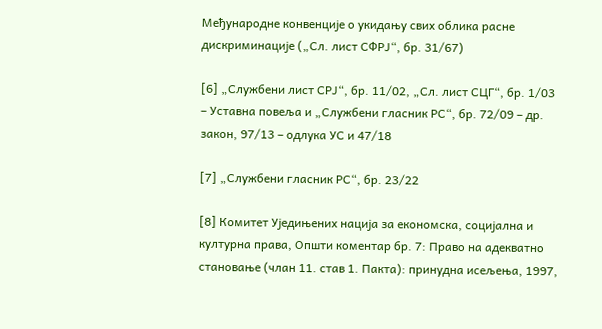Међународне конвенције о укидању свих облика расне дискриминације („Сл. лист СФРЈ“, бр. 31/67)

[6] „Службени лист СРЈ“, бр. 11/02, „Сл. лист СЦГ“, бр. 1/03 – Уставна повеља и „Службени гласник РС“, бр. 72/09 – др. закон, 97/13 – одлука УС и 47/18

[7] „Службени гласник РС“, бр. 23/22

[8] Комитет Уједињених нација за економска, социјална и културна права, Општи коментар бр. 7: Право на адекватно становање (члан 11. став 1. Пакта): принудна исељења, 1997,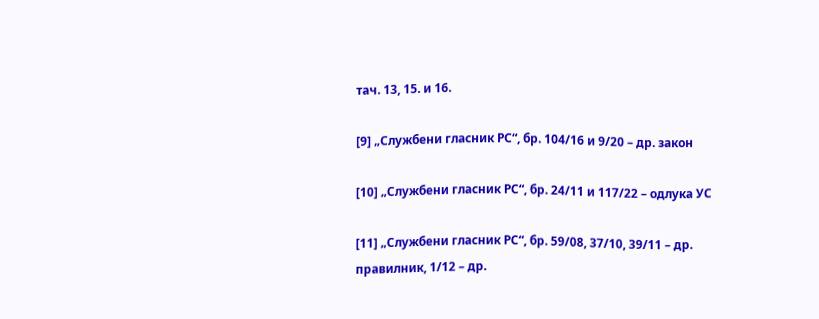тач. 13, 15. и 16.

[9] „Службени гласник РС“, бр. 104/16 и 9/20 – др. закон

[10] „Службени гласник РС“, бр. 24/11 и 117/22 – одлука УС

[11] „Службени гласник РС“, бр. 59/08, 37/10, 39/11 – др. правилник, 1/12 – др.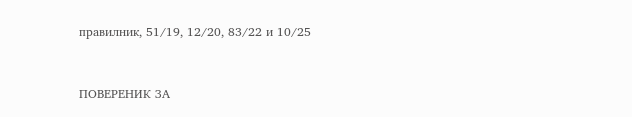правилник, 51/19, 12/20, 83/22 и 10/25



ПОВЕРЕНИК ЗА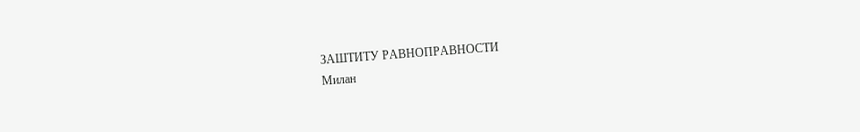ЗАШТИТУ РАВНОПРАВНОСТИ
Милан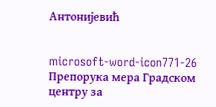Антонијевић


microsoft-word-icon771-26 Препорука мера Градском центру за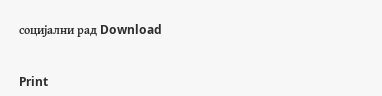социјални рад Download


Print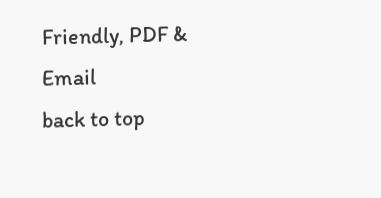Friendly, PDF & Email
back to top